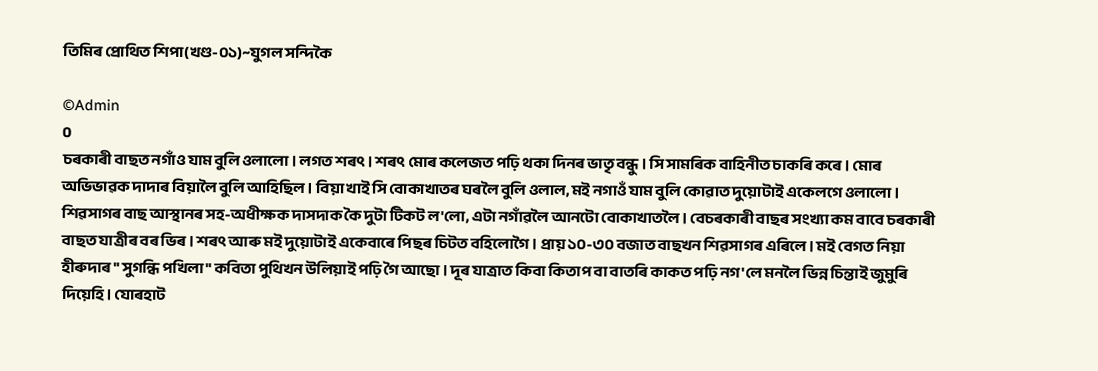তিমিৰ প্ৰোথিত শিপা(খণ্ড-০১)~যুগল সন্দিকৈ

©Admin
0
চৰকাৰী বাছত নগাঁও যাম বুলি ওলালো। লগত শৰৎ । শৰৎ মোৰ কলেজত পঢ়ি থকা দিনৰ ভাতৃ বন্ধু । সি সামৰিক বাহিনীত চাকৰি কৰে । মোৰ অভিভাৱক দাদাৰ বিয়ালৈ বুলি আহিছিল । বিয়া খাই সি বোকাখাতৰ ঘৰলৈ বুলি ওলাল, মই নগাওঁ যাম বুলি কোৱাত দুয়োটাই একেলগে ওলালো।
শিৱসাগৰ বাছ আস্থানৰ সহ-অধীক্ষক দাসদাক কৈ দুটা টিকট ল'লো, এটা নগাঁৱলৈ আনটো বোকাখাতলৈ । বেচৰকাৰী বাছৰ সংখ্যা কম বাবে চৰকাৰী বাছত যাত্ৰীৰ বৰ ভিৰ । শৰৎ আৰু মই দুয়োটাই একেবাৰে পিছৰ চিটত বহিলোগৈ। প্ৰায় ১০-৩০ বজাত বাছখন শিৱসাগৰ এৰিলে । মই বেগত নিয়া হীৰুদাৰ " সুগন্ধি পখিলা" কবিতা পুথিখন উলিয়াই পঢ়ি গৈ আছো। দূৰ যাত্ৰাত কিবা কিতাপ বা বাতৰি কাকত পঢ়ি নগ'লে মনলৈ ভিন্ন চিন্তাই জুমুৰি দিয়েহি। যোৰহাট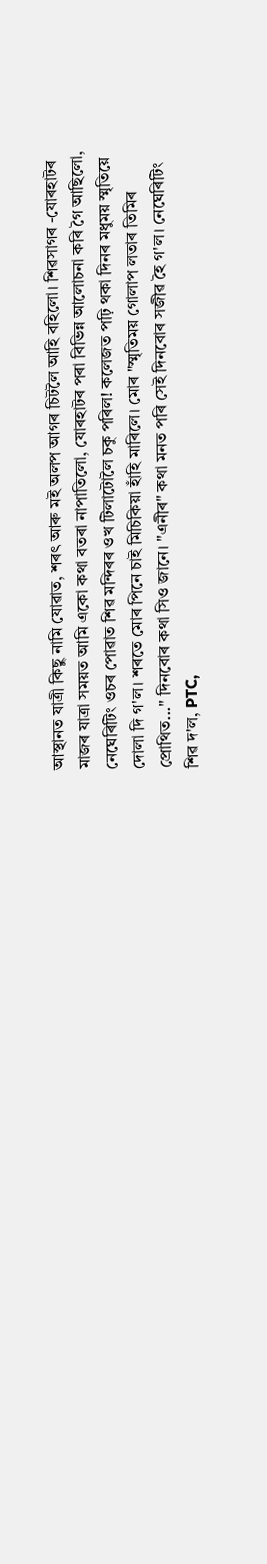আস্থানত যাত্ৰী কিছু নামি যোৱাত, শৰৎ আৰু মই অলপ আগৰ চিটলৈ আহি বহিলো। শিৱসাগৰ -যোৰহাটৰ মাজৰ যাত্ৰা সময়ত আমি একো কথা বতৰা নাপাতিলো, যোৰহাটৰ পৰা বিভিন্ন আলোচনা কৰি গৈ আছিলো, নেঘেৰিটিং ওচৰ পোৱাত শিৱ মন্দিৰৰ ওখ টিলাটোলৈ চকু পৰিল! কলেজত পঢ়ি থকা দিনৰ মধুময় স্মৃতিয়ে দোলা দি গ'ল। শৰতে মোৰ পিনে চাই মিচিকিয়া হাঁহি মাৰিলে। মোৰ "স্মৃতিময় গোলাপ লতাৰ তিমিৰ প্ৰোথিত..." দিনবোৰ কথা সিও জানে। "এনীৰ" কথা মনত পৰি সেই দিনবোৰ সজীৱ হৈ গ'ল। নেঘেৰিটিং শিৱ দ'ল, PTC,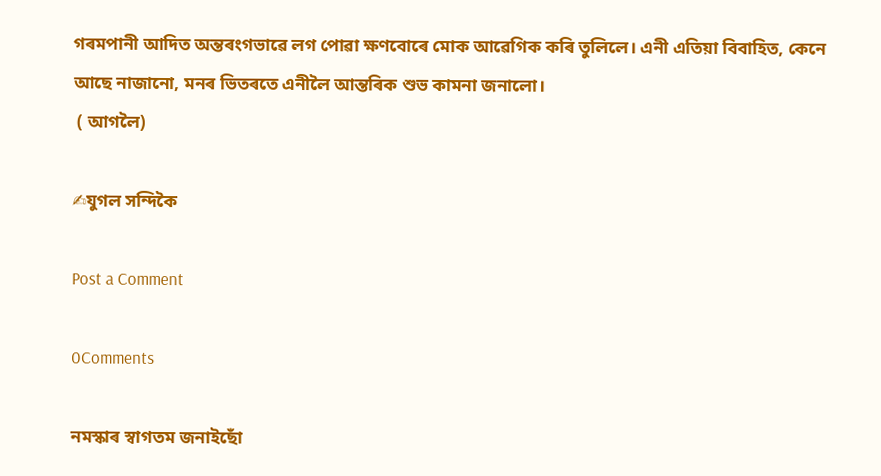গৰমপানী আদিত অন্তৰংগভাৱে লগ পোৱা ক্ষণবোৰে মোক আৱেগিক কৰি তুলিলে। এনী এতিয়া বিবাহিত, কেনে আছে নাজানো, মনৰ ভিতৰতে এনীলৈ আন্তৰিক শুভ কামনা জনালো।
 ( আগলৈ)

✍যুগল সন্দিকৈ

Post a Comment

0Comments

নমস্কাৰ স্বাগতম জনাইছোঁ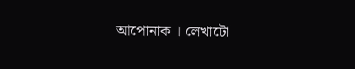আপোনাক । লেখাটো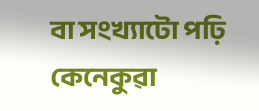বা সংখ্যাটো পঢ়ি কেনেকুৱা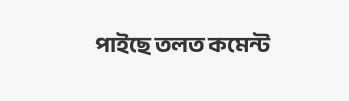পাইছে তলত কমেন্ট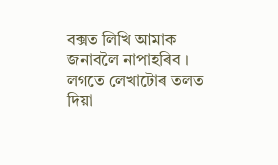বক্সত লিখি আমাক জনাবলৈ নাপাহৰিব । লগতে লেখাটোৰ তলত দিয়া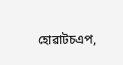হোৱাটচএপ,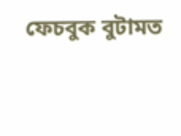ফেচবুক বুটামত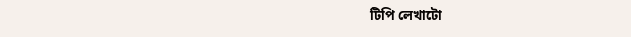টিপি লেখাটো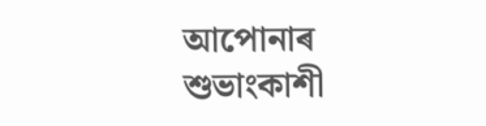আপোনাৰ শুভাংকাশী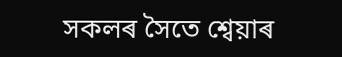সকলৰ সৈতে শ্বেয়াৰ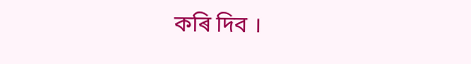কৰি দিব ।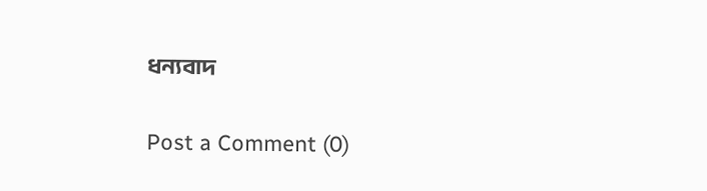ধন্যবাদ

Post a Comment (0)